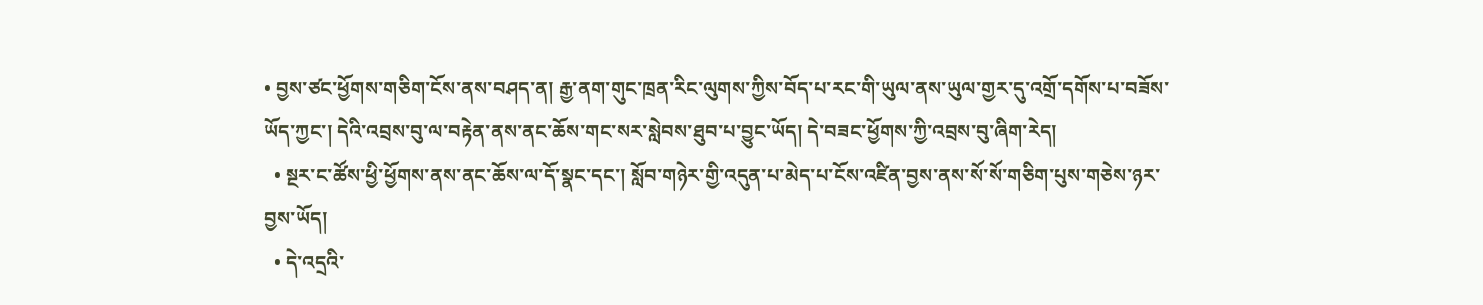• བྱས་ཙང་ཕྱོགས་གཅིག་ངོས་ནས་བཤད་ན། རྒྱ་ནག་གུང་ཁྲན་རིང་ལུགས་ཀྱིས་བོད་པ་རང་གི་ཡུལ་ནས་ཡུལ་གྱར་དུ་འགྲོ་དགོས་པ་བཟོས་ཡོད་ཀྱང་། དེའི་འབྲས་བུ་ལ་བརྟེན་ནས་ནང་ཆོས་གང་སར་སླེབས་ཐུབ་པ་བྱུང་ཡོད། དེ་བཟང་ཕྱོགས་ཀྱི་འབྲས་བུ་ཞིག་རེད།
  • སྔར་ང་ཚོས་ཕྱི་ཕྱོགས་ནས་ནང་ཆོས་ལ་དོ་སྣང་དང་། སློབ་གཉེར་གྱི་འདུན་པ་མེད་པ་ངོས་འཛིན་བྱས་ནས་སོ་སོ་གཅིག་པུས་གཅེས་ཉར་བྱས་ཡོད།
  • དེ་འདྲའི་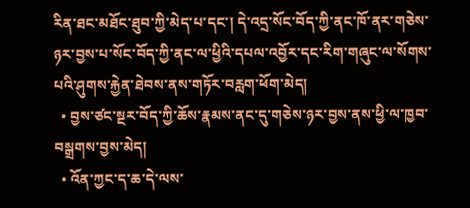རིན་ཐང་མཐོང་ཐུབ་ཀྱི་མེད་པ་དང་། དེ་འདྲ་སོང་བོད་ཀྱི་ནང་ཁོ་ནར་གཅེས་ཉར་བྱས་པ་སོང་བོད་ཀྱི་ནང་ལ་ཕྱིའི་དཔལ་འབྱོར་དང་རིག་གཞུང་ལ་སོགས་པའི་ཤུགས་རྐྱེན་ཐེབས་ནས་གཏོར་བརླག་ཕོག་མེད།
  • བྱས་ཙང་སྔར་བོད་ཀྱི་ཆོས་རྣམས་ནང་དུ་གཅེས་ཉར་བྱས་ནས་ཕྱི་ལ་ཁྱབ་བསྒྲགས་བྱས་མེད།
  • འོན་ཀྱང་ད་ཆ་དེ་ལས་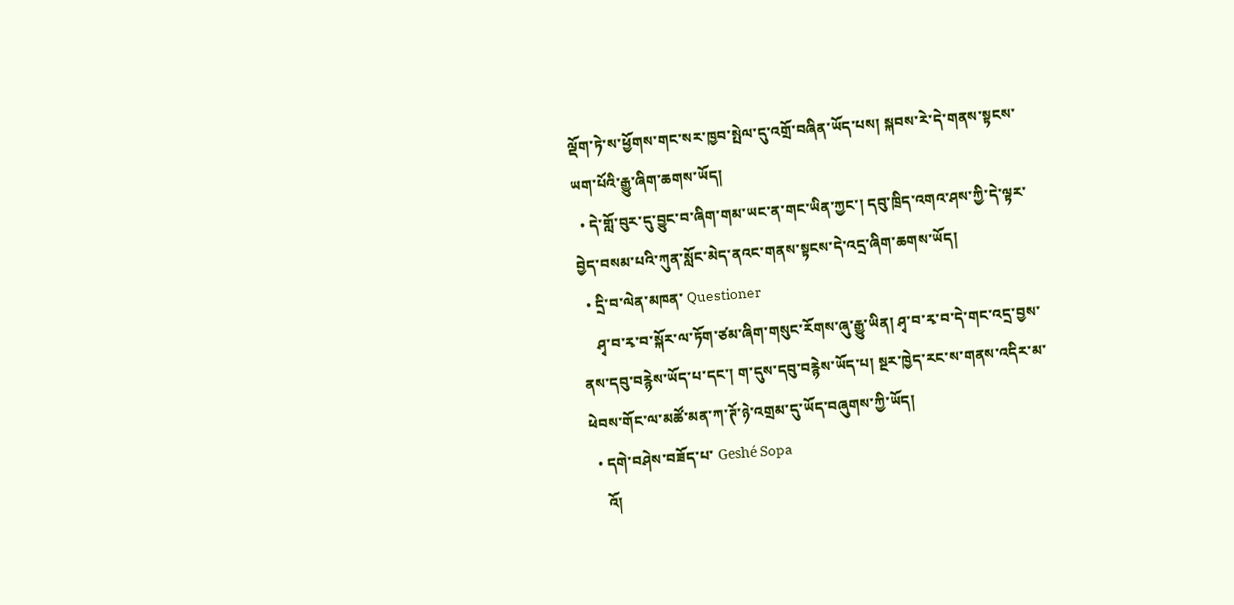ལྡོག་ཏེ་ས་ཕྱོགས་གང་སར་ཁྱབ་སྤེལ་དུ་འགྲོ་བཞིན་ཡོད་པས། སྐབས་རེ་དེ་གནས་སྟངས་ཡག་པོའི་རྒྱུ་ཞིག་ཆགས་ཡོད།
  • དེ་གློ་བུར་དུ་བྱུང་བ་ཞིག་གམ་ཡང་ན་གང་ཡིན་ཀྱང་། དབུ་ཁྲིད་འགའ་ཤས་ཀྱི་དེ་ལྟར་བྱེད་བསམ་པའི་ཀུན་སློང་མེད་ནའང་གནས་སྟངས་དེ་འདྲ་ཞིག་ཆགས་ཡོད།
  • དྲི་བ་ལེན་མཁན་ Questioner
    ཤྭ་བ་རྭ་བ་སྐོར་ལ་ཏོག་ཙམ་ཞིག་གསུང་རོགས་ཞུ་རྒྱུ་ཡིན། ཤྭ་བ་རྭ་བ་དེ་གང་འདྲ་བྱས་ནས་དབུ་བརྙེས་ཡོད་པ་དང་། ག་དུས་དབུ་བརྙེས་ཡོད་པ། སྔར་ཁྱེད་རང་ས་གནས་འདིར་མ་ཕེབས་གོང་ལ་མཚོ་མན་ཀ་ཊོ་ཉེ་འགྲམ་དུ་ཡོད་བཞུགས་ཀྱི་ཡོད།
  • དགེ་བཤེས་བཟོད་པ་ Geshé Sopa
    འོ།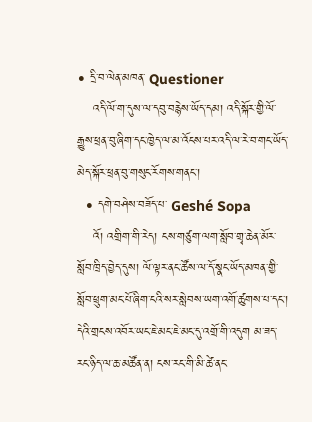• དྲི་བ་ལེན་མཁན་ Questioner
    འདི་ལོ་ག་དུས་ལ་དབུ་བརྙེས་ཡོད་དམ། འདི་སྐོར་གྱི་ལོ་རྒྱུས་ཕྲན་བུ་ཞིག་དང་ཁྱེད་ལ་མ་འོངས་པར་འདི་ལ་རེ་བ་གང་ཡོད་མེད་སྐོར་ཕྲན་བུ་གསུང་རོགས་གནང་།
  • དགེ་བཤེས་བཟོད་པ་ Geshé Sopa
    འོ། འགྲིག་གི་རེད། ངས་གཙུག་ལག་སློབ་གྲྭ་ཆེན་མོར་སློབ་ཁྲིད་བྱེད་དུས། ལོ་ལྟར་ནང་ཚོས་ལ་དོ་སྣང་ཡོད་མཁན་གྱི་སློབ་ཕྲུག་མང་པོ་ཞིག་ངའི་སར་སླེབས་ཡག་འགོ་ཚུགས་པ་དང་། དེའི་གྲངས་འབོར་ཡང་ཇེ་མང་ཇེ་མང་དུ་འགྲོ་གི་འདུག མ་ཟད་རང་ཉིད་ལ་ཆ་མཚོན་ན། ངས་རང་གི་མི་ཚེ་ནང་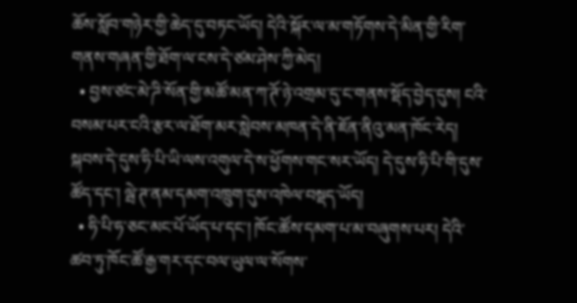ཆོས་སློབ་གཉེར་གྱི་ཆེད་དུ་བཏང་ཡོད། དེའི་སྐོར་ལ་མ་གཏོགས་དེ་མིན་གྱི་རིག་གནས་གཞན་གྱི་ཐོག་ལ་ངས་དེ་ཙམ་ཤེས་ཀྱི་མེད།
  • བྱས་ཙང་མེ་ཌི་སོན་གྱི་མཚོ་མན་ཀ་ཊོ་ཉེ་འགྲམ་དུ་ང་གནས་སྡོད་བྱེད་དུས། ངའི་བསམ་པར་ངའི་རྩར་ལ་ཐོག་མར་སླེབས་མཁན་དེ་ནི་ཇོན་ནིའུ་མན་ཁོང་རེད། སྐབས་དེ་དུས་ཧི་པི་ཡི་ལས་འགུལ་དེ་ས་ཕྱོགས་གང་སར་ཡོད། དེ་དུས་ཧི་པི་གི་དུས་ཚོད་དང་། ལྦེ་ཊ་ནམ་དམག་འཁྲུག་དུས་འཁེལ་བསྡད་ཡོད།
  • ཧི་པི་ཧ་ཅང་མང་པོ་ཡོད་པ་དང་། ཁོང་ཚོས་དམག་པ་མ་བཞུགས་པར། དེའི་ཚབ་ཏུ་ཁོང་ཚོ་རྒྱ་གར་དང་བལ་ཡུལ་ལ་སོགས་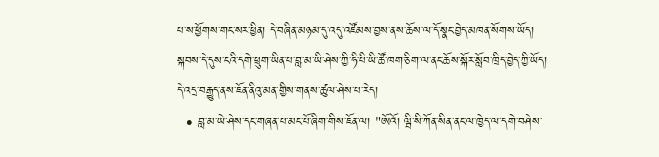པ་ས་ཕྱོགས་གང་སར་ཕྱིན། དེ་བཞིན་མཉམ་དུ་འདུ་འཛོམས་བྱས་ནས་ཆོས་ལ་དོ་སྣང་བྱེད་མཁན་སོགས་ཡོད། སྐབས་དེ་དུས་ངའི་དགེ་ཕྲུག་ཡིན་པ་བླ་མ་ཡི་ཤེས་ཀྱི་ཧི་པི་ཡི་ཚོ་ཁག་ཅིག་ལ་ནང་ཆོས་སྐོར་སློབ་ཁྲིད་བྱེད་ཀྱི་ཡོད། དེ་འདྲ་བརྒྱུད་ནས་ཇོན་ནིའུ་མན་གྱིས་གནས་ཚུལ་ཤེས་པ་རེད།
  • བླ་མ་ཡེ་ཤེས་དང་གཞན་པ་མང་པོ་ཞིག་གིས་ཇོན་ལ། "ཨོའོ། ལྦི་སི་ཀོན་སིན་ནང་ལ་ཁྱེད་ལ་དགེ་བཤེས་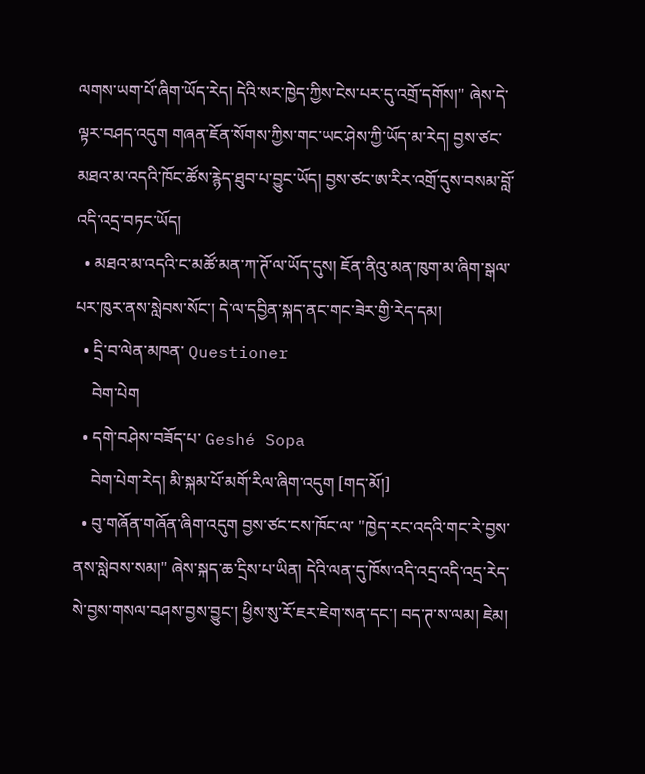ལགས་ཡག་པོ་ཞིག་ཡོད་རེད། དེའི་སར་ཁྱེད་ཀྱིས་ངེས་པར་དུ་འགྲོ་དགོས།" ཞེས་དེ་ལྟར་བཤད་འདུག གཞན་ཇོན་སོགས་ཀྱིས་གང་ཡང་ཤེས་ཀྱི་ཡོད་མ་རེད། བྱས་ཙང་མཐའ་མ་འདའི་ཁོང་ཚོས་རྙེད་ཐུབ་པ་བྱུང་ཡོད། བྱས་ཙང་ཨ་རིར་འགྲོ་དུས་བསམ་བློ་འདི་འདྲ་བཏང་ཡོད།
  • མཐའ་མ་འདའི་ང་མཚོ་མན་ཀ་ཊོ་ལ་ཡོད་དུས། ཇོན་ནིའུ་མན་ཁུག་མ་ཞིག་སྒལ་པར་ཁུར་ནས་སླེབས་སོང་། དེ་ལ་དབྱིན་སྐད་ནང་གང་ཟེར་གྱི་རེད་དམ།
  • དྲི་བ་ལེན་མཁན་ Questioner
    བེག་པེག
  • དགེ་བཤེས་བཟོད་པ་ Geshé Sopa
    བེག་པེག་རེད། མི་སྐམ་པོ་མགོ་རིལ་ཞིག་འདུག [གད་མོ།]
  • བུ་གཞོན་གཞོན་ཞིག་འདུག བྱས་ཙང་ངས་ཁོང་ལ་ "ཁྱེད་རང་འདའི་གང་རེ་བྱས་ནས་སླེབས་སམ།" ཞེས་སྐད་ཆ་དྲིས་པ་ཡིན། དེའི་ལན་དུ་ཁོས་འདི་འདྲ་འདི་འདྲ་རེད་སེ་བྱས་གསལ་བཤས་བྱས་བྱུང་། ཕྱིས་སུ་རོ་ཇར་ཇེག་སན་དང་། བད་ཊ་ས་ལམ། ཇེམ།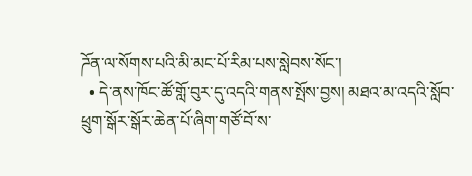ཌོན་ལ་སོགས་པའི་མི་མང་པོ་རིམ་པས་སླེབས་སོང་།
  • དེ་ནས་ཁོང་ཚོ་གློ་བུར་དུ་འདའི་གནས་སྤོས་བྱས། མཐའ་མ་འདའི་སློབ་ཕྲུག་སྒོར་སྒོར་ཆེན་པོ་ཞིག་གཙོ་བོ་ས་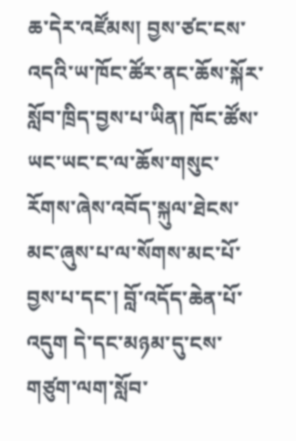ཆ་དེར་འཛོམས། བྱས་ཙང་ངས་འདའི་ཡ་ཁོང་ཚོར་ནང་ཆོས་སྐོར་སློབ་ཁྲིད་བྱས་པ་ཡིན། ཁོང་ཚོས་ཡང་ཡང་ང་ལ་ཆོས་གསུང་རོགས་ཞེས་འབོད་སྐུལ་ཐེངས་མང་ཞུས་པ་ལ་སོགས་མང་པོ་བྱས་པ་དང་། བློ་འདོད་ཆེན་པོ་འདུག དེ་དང་མཉམ་དུ་ངས་གཙུག་ལག་སློབ་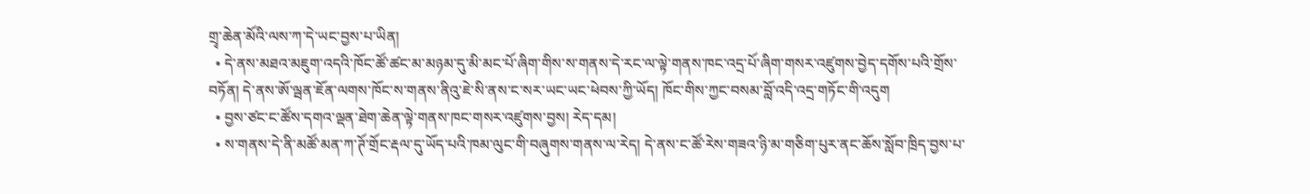གྲྭ་ཆེན་མོའི་ལས་ཀ་དེ་ཡང་བྱས་པ་ཡིན།
  • དེ་ནས་མཐའ་མཇུག་འདའི་ཁོང་ཚོ་ཚང་མ་མཉམ་དུ་མི་མང་པོ་ཞིག་གིས་ས་གནས་དེ་རང་ལ་ལྟེ་གནས་ཁང་འདྲ་པོ་ཞིག་གསར་འཛུགས་བྱེད་དགོས་པའི་གྲོས་བཏོན། དེ་ནས་ཨོ་ལྦན་ཇོན་ལགས་ཁོང་ས་གནས་ནིའུ་ཇེ་སི་ནས་ང་སར་ཡང་ཡང་ཕེབས་ཀྱི་ཡོད། ཁོང་གིས་ཀྱང་བསམ་བློ་འདི་འདྲ་གཏོང་གི་འདུག
  • བྱས་ཙང་ང་ཚོས་དགའ་ལྡན་ཐེག་ཆེན་ལྟེ་གནས་ཁང་གསར་འཛུགས་བྱས། རེད་དམ།
  • ས་གནས་དེ་ནི་མཚོ་མན་ཀ་ཊོ་གྲོང་རྡལ་དུ་ཡོད་པའི་ཁམ་ལུང་གི་བཞུགས་གནས་ལ་རེད། དེ་ནས་ང་ཚོ་རེས་གཟའ་ཉི་མ་གཅིག་པུར་ནང་ཆོས་སློབ་ཁྲིད་བྱས་པ་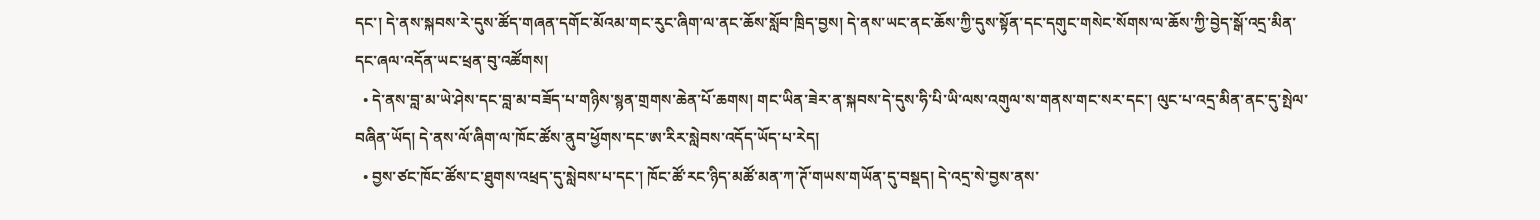དང་། དེ་ནས་སྐབས་རེ་དུས་ཚོད་གཞན་དགོང་མོའམ་གང་རུང་ཞིག་ལ་ནང་ཆོས་སློབ་ཁྲིད་བྱས། དེ་ནས་ཡང་ནང་ཆོས་ཀྱི་དུས་སྟོན་དང་དགུང་གསེང་སོགས་ལ་ཆོས་ཀྱི་བྱེད་སྒོ་འདྲ་མིན་དང་ཞལ་འདོན་ཡང་ཕྲན་བུ་འཚོགས།
  • དེ་ནས་བླ་མ་ཡེ་ཤེས་དང་བླ་མ་བཟོད་པ་གཉིས་སྙན་གྲགས་ཆེན་པོ་ཆགས། གང་ཡིན་ཟེར་ན་སྐབས་དེ་དུས་ཧི་པི་ཡི་ལས་འགུལ་ས་གནས་གང་སར་དང་། ལུང་པ་འདྲ་མིན་ནང་དུ་སྤེལ་བཞིན་ཡོད། དེ་ནས་ལོ་ཞིག་ལ་ཁོང་ཚོས་ནུབ་ཕྱོགས་དང་ཨ་རིར་སླེབས་འདོད་ཡོད་པ་རེད།
  • བྱས་ཙང་ཁོང་ཚོས་ང་ཐུགས་འཕྲད་དུ་སླེབས་པ་དང་། ཁོང་ཚོ་རང་ཉིད་མཚོ་མན་ཀ་ཊོ་གཡས་གཡོན་དུ་བསྡད། དེ་འདྲ་སེ་བྱས་ནས་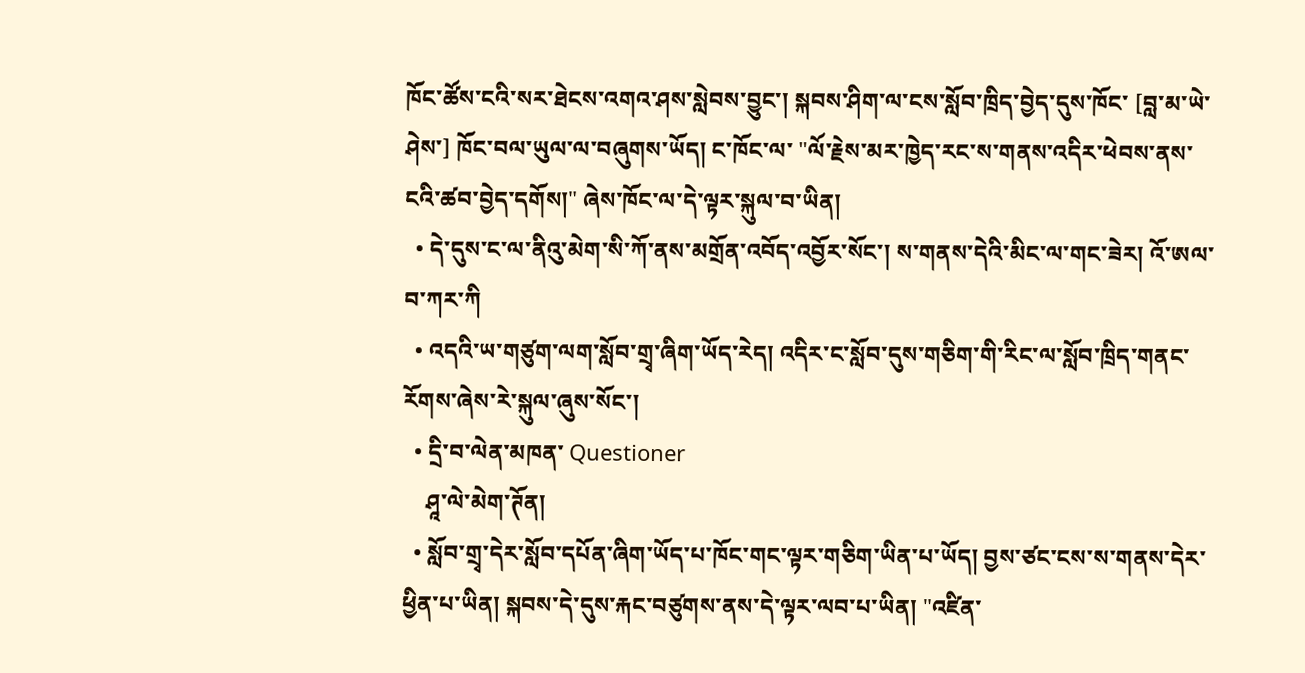ཁོང་ཚོས་ངའི་སར་ཐེངས་འགའ་ཤས་སླེབས་བྱུང་། སྐབས་ཤིག་ལ་ངས་སློབ་ཁྲིད་བྱེད་དུས་ཁོང་ [བླ་མ་ཡེ་ཤེས་] ཁོང་བལ་ཡུལ་ལ་བཞུགས་ཡོད། ང་ཁོང་ལ་ "ལོ་རྗེས་མར་ཁྱེད་རང་ས་གནས་འདིར་ཕེབས་ནས་ངའི་ཚབ་བྱེད་དགོས།" ཞེས་ཁོང་ལ་དེ་ལྟར་སྐུལ་བ་ཡིན།
  • དེ་དུས་ང་ལ་ནིའུ་མེག་སི་ཀོ་ནས་མགྲོན་འབོད་འབྱོར་སོང་། ས་གནས་དེའི་མིང་ལ་གང་ཟེར། འོ་ཨལ་བ་ཀར་ཀི
  • འདའི་ཡ་གཙུག་ལག་སློབ་གྲྭ་ཞིག་ཡོད་རེད། འདིར་ང་སློབ་དུས་གཅིག་གི་རིང་ལ་སློབ་ཁྲིད་གནང་རོགས་ཞེས་རེ་སྐུལ་ཞུས་སོང་།
  • དྲི་བ་ལེན་མཁན་ Questioner
    ཤཱ་ལེ་མེག་ཊོན།
  • སློབ་གྲྭ་དེར་སློབ་དཔོན་ཞིག་ཡོད་པ་ཁོང་གང་ལྟར་གཅིག་ཡིན་པ་ཡོད། བྱས་ཙང་ངས་ས་གནས་དེར་ཕྱིན་པ་ཡིན། སྐབས་དེ་དུས་རྐང་བཙུགས་ནས་དེ་ལྟར་ལབ་པ་ཡིན། "འཛིན་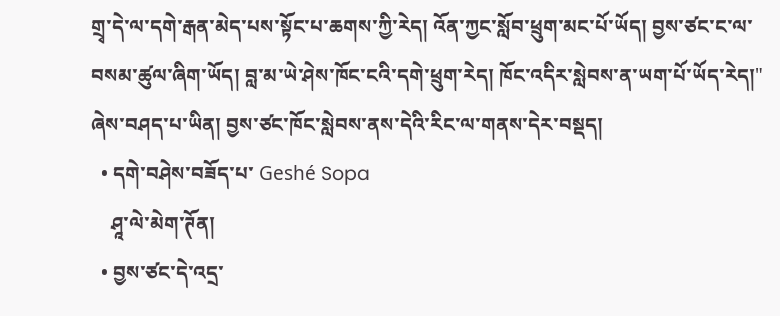གྲྭ་དེ་ལ་དགེ་རྒན་མེད་པས་སྟོང་པ་ཆགས་ཀྱི་རེད། འོན་ཀྱང་སློབ་ཕྲུག་མང་པོ་ཡོད། བྱས་ཙང་ང་ལ་བསམ་ཚུལ་ཞིག་ཡོད། བླ་མ་ཡེ་ཤེས་ཁོང་ངའི་དགེ་ཕྲུག་རེད། ཁོང་འདིར་སླེབས་ན་ཡག་པོ་ཡོད་རེད།" ཞེས་བཤད་པ་ཡིན། བྱས་ཙང་ཁོང་སླེབས་ནས་དེའི་རིང་ལ་གནས་དེར་བསྡད།
  • དགེ་བཤེས་བཟོད་པ་ Geshé Sopa
    ཤཱ་ལེ་མེག་ཊོན།
  • བྱས་ཙང་དེ་འདྲ་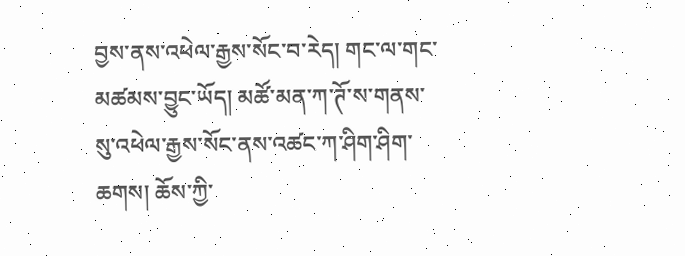བྱས་ནས་འཕེལ་རྒྱས་སོང་བ་རེད། གང་ལ་གང་མཚམས་བྱུང་ཡོད། མཚོ་མན་ཀ་ཊོ་ས་གནས་སུ་འཕེལ་རྒྱས་སོང་ནས་འཚང་ཀ་ཤིག་ཤིག་ཆགས། ཆོས་ཀྱི་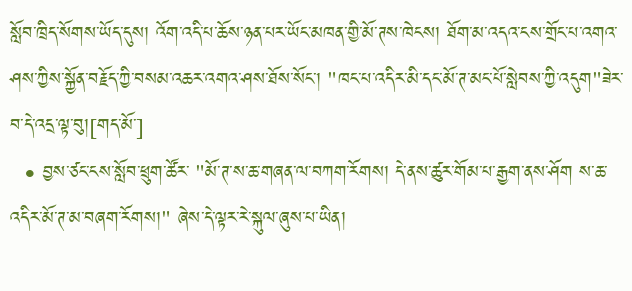སློབ་ཁྲིད་སོགས་ཡོད་དུས། འོག་འདི་པ་ཆོས་ཉན་པར་ཡོང་མཁན་གྱི་མོ་ཊས་ཁེངས། ཐོག་མ་འདའ་ངས་གྲོང་པ་འགའ་ཤས་ཀྱིས་སྐྱོན་བརྗོད་ཀྱི་བསམ་འཆར་འགའ་ཤས་ཐོས་སོང་། "ཁང་པ་འདིར་མི་དང་མོ་ཊ་མང་པོ་སླེབས་ཀྱི་འདུག"ཟེར་བ་དེ་འདྲ་ལྟ་བུ།[གད་མོ་]
  • བྱས་ཙང་ངས་སློབ་ཕྲུག་ཚོར་ "མོ་ཊ་ས་ཆ་གཞན་ལ་བཀག་རོགས། དེ་ནས་ཚུར་གོམ་པ་རྒྱག་ནས་ཤོག ས་ཆ་འདིར་མོ་ཊ་མ་བཞག་རོགས།" ཞེས་དེ་ལྟར་རེ་སྐུལ་ཞུས་པ་ཡིན།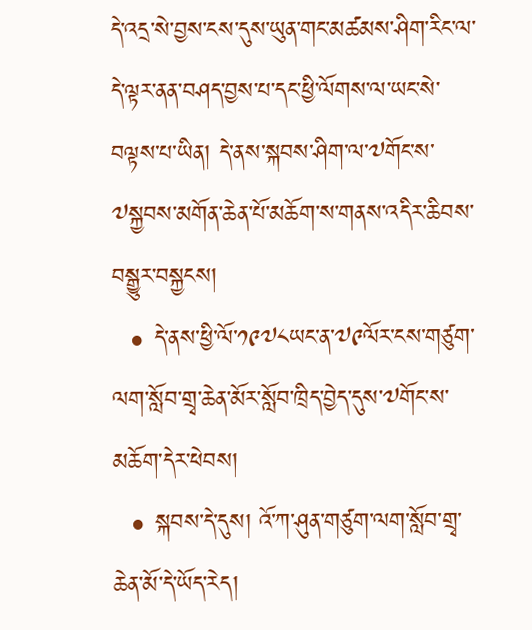དེ་འདྲ་སེ་བྱས་ངས་དུས་ཡུན་གང་མཚམས་ཤིག་རིང་ལ་དེ་ལྟར་ནན་བཤད་བྱས་པ་དང་ཕྱི་ལོགས་ལ་ཡང་སེ་བལྟས་པ་ཡིན། དེ་ནས་སྐབས་ཤིག་ལ་༧གོང་ས་༧སྐྱབས་མགོན་ཆེན་པོ་མཆོག་ས་གནས་འདིར་ཆིབས་བསྒྱུར་བསྐྱངས།
  • དེ་ནས་ཕྱི་ལོ་༡༩༧༨ཡང་ན་༧༩ལོར་ངས་གཙུག་ལག་སློབ་གྲྭ་ཆེན་མོར་སློབ་ཁྲིད་བྱེད་དུས་༧གོང་ས་མཆོག་དེར་ཕེབས།
  • སྐབས་དེ་དུས། འོ་ཀ་ཤུན་གཙུག་ལག་སློབ་གྲྭ་ཆེན་མོ་དེ་ཡོད་རེད།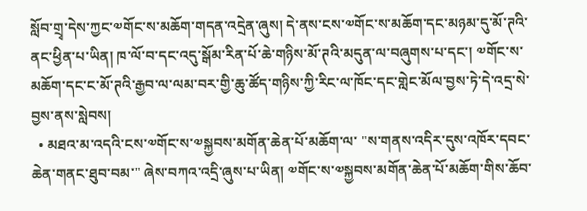སློབ་གྲྭ་དེས་ཀྱང་༧གོང་ས་མཆོག་གདན་འདྲེན་ཞུས། དེ་ནས་ངས་༧གོང་ས་མཆོག་དང་མཉམ་དུ་མོ་ཊའི་ནང་ཕྱིན་པ་ཡིན། ཁ་ལོ་བ་དང་འདུ་སྒོམ་རིན་པོ་ཆེ་གཉིས་མོ་ཊའི་མདུན་ལ་བཞུགས་པ་དང་། ༧གོང་ས་མཆོག་དང་ང་མོ་ཊའི་རྒྱབ་ལ་ལམ་བར་གྱི་ཆུ་ཚོད་གཉིས་ཀྱི་རིང་ལ་ཁོང་དང་གླེང་མོལ་བྱས་ཏེ་དེ་འདྲ་སེ་བྱས་ནས་སླེབས།
  • མཐའ་མ་འདའི་ངས་༧གོང་ས་༧སྐྱབས་མགོན་ཆེན་པོ་མཆོག་ལ་ "ས་གནས་འདིར་དུས་འཁོར་དབང་ཆེན་གནང་ཐུབ་བམ་" ཞེས་བཀའ་འདྲི་ཞུས་པ་ཡིན། ༧གོང་ས་༧སྐྱབས་མགོན་ཆེན་པོ་མཆོག་གིས་ཆོབ་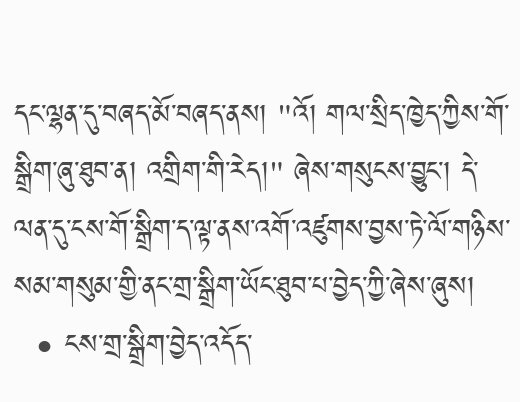དང་ལྷན་དུ་བཞད་མོ་བཞད་ནས། "འོ། གལ་སྲིད་ཁྱེད་ཀྱིས་གོ་སྒྲིག་ཞུ་ཐུབ་ན། འགྲིག་གི་རེད།" ཞེས་གསུངས་བྱུང་། དེ་ལན་དུ་ངས་གོ་སྒྲིག་ད་ལྟ་ནས་འགོ་འཛུགས་བྱས་ཏེ་ལོ་གཉིས་སམ་གསུམ་གྱི་ནང་གྲ་སྒྲིག་ཡོང་ཐུབ་པ་བྱེད་ཀྱི་ཞེས་ཞུས།
  • ངས་གྲ་སྒྲིག་བྱེད་འདོད་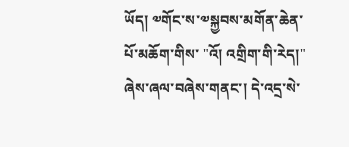ཡོད། ༧གོང་ས་༧སྐྱབས་མགོན་ཆེན་པོ་མཆོག་གིས་ "འོ། འགྲིག་གི་རེད།" ཞེས་ཞལ་བཞེས་གནང་། དེ་འདྲ་སེ་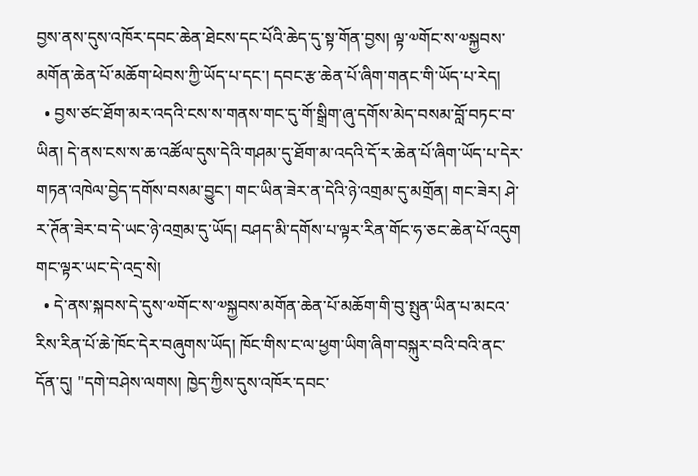བྱས་ནས་དུས་འཁོར་དབང་ཆེན་ཐེངས་དང་པོའི་ཆེད་དུ་སྟ་གོན་བྱས། ལྟ་༧གོང་ས་༧སྐྱབས་མགོན་ཆེན་པོ་མཆོག་ཕེབས་ཀྱི་ཡོད་པ་དང་། དབང་རྩ་ཆེན་པོ་ཞིག་གནང་གི་ཡོད་པ་རེད།
  • བྱས་ཙང་ཐོག་མར་འདའི་ངས་ས་གནས་གང་དུ་གོ་སྒྲིག་ཞུ་དགོས་མེད་བསམ་བློ་བཏང་བ་ཡིན། དེ་ནས་ངས་ས་ཆ་འཚོལ་དུས་དེའི་གཤམ་དུ་ཐོག་མ་འདའི་དོ་ར་ཆེན་པོ་ཞིག་ཡོད་པ་དེར་གཏན་འཁེལ་བྱེད་དགོས་བསམ་བྱུང་། གང་ཡིན་ཟེར་ན་དེའི་ཉེ་འགྲམ་དུ་མགྲོན། གང་ཟེར། ཤེ་ར་ཊོན་ཟེར་བ་དེ་ཡང་ཉེ་འགྲམ་དུ་ཡོད། བཤད་མི་དགོས་པ་ལྟར་རིན་གོང་ཧ་ཅང་ཆེན་པོ་འདུག གང་ལྟར་ཡང་དེ་འདྲ་སེ།
  • དེ་ནས་སྐབས་དེ་དུས་༧གོང་ས་༧སྐྱབས་མགོན་ཆེན་པོ་མཆོག་གི་བུ་སྤུན་ཡིན་པ་མངའ་རིས་རིན་པོ་ཆེ་ཁོང་དེར་བཞུགས་ཡོད། ཁོང་གིས་ང་ལ་ཕྱག་ཡིག་ཞིག་བསྐུར་བའི་བའི་ནང་དོན་དུ། "དགེ་བཤེས་ལགས། ཁྱེད་ཀྱིས་དུས་འཁོར་དབང་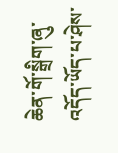ཆེན་གོ་སྒྲིག་ཞུ་འདོད་ཡོད་པ་ཤེས་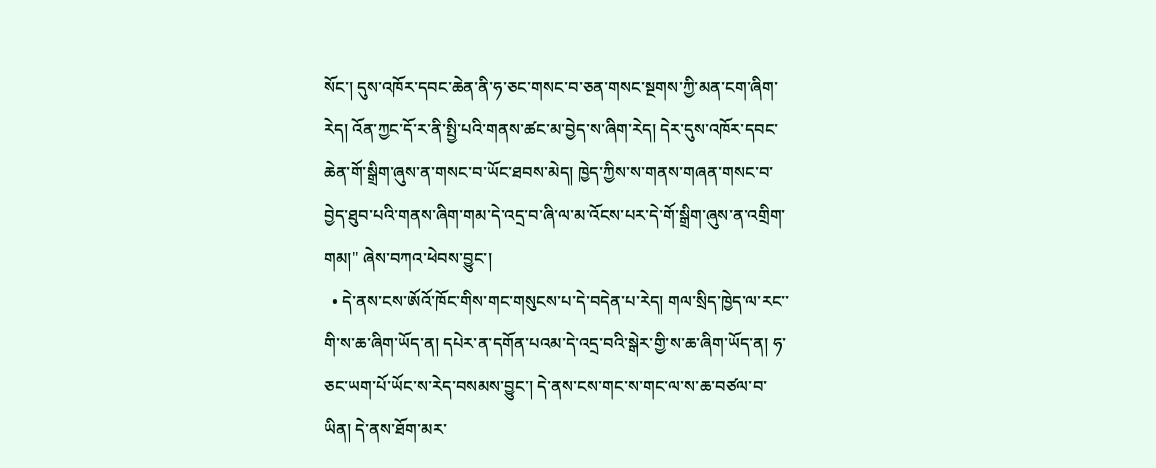སོང་། དུས་འཁོར་དབང་ཆེན་ནི་ཧ་ཅང་གསང་བ་ཅན་གསང་སྔགས་ཀྱི་མན་ངག་ཞིག་རེད། འོན་ཀྱང་དོ་ར་ནི་སྤྱི་པའི་གནས་ཚང་མ་བྱེད་ས་ཞིག་རེད། དེར་དུས་འཁོར་དབང་ཆེན་གོ་སྒྲིག་ཞུས་ན་གསང་བ་ཡོང་ཐབས་མེད། ཁྱེད་ཀྱིས་ས་གནས་གཞན་གསང་བ་བྱེད་ཐུབ་པའི་གནས་ཞིག་གམ་དེ་འདྲ་བ་ཞི་ལ་མ་འོངས་པར་དེ་གོ་སྒྲིག་ཞུས་ན་འགྲིག་གམ།" ཞེས་བཀའ་ཕེབས་བྱུང་།
  • དེ་ནས་ངས་ཨོའོ་ཁོང་གིས་གང་གསུངས་པ་དེ་བདེན་པ་རེད། གལ་སྲིད་ཁྱེད་ལ་རང་་གི་ས་ཆ་ཞིག་ཡོད་ན། དཔེར་ན་དགོན་པའམ་དེ་འདྲ་བའི་སྒེར་གྱི་ས་ཆ་ཞིག་ཡོད་ན། ཧ་ཅང་ཡག་པོ་ཡོང་ས་རེད་བསམས་བྱུང་། དེ་ནས་ངས་གང་ས་གང་ལ་ས་ཆ་བཙལ་བ་ཡིན། དེ་ནས་ཐོག་མར་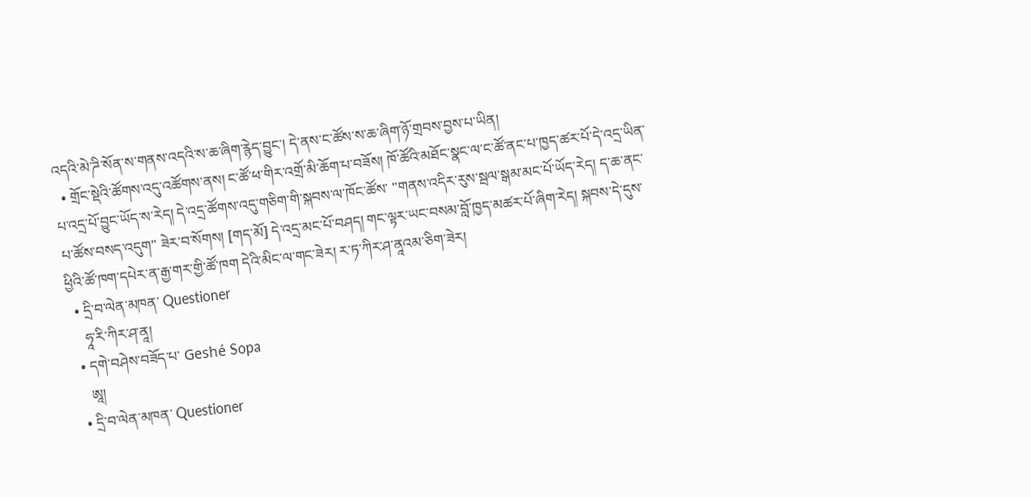འདའི་མེ་ཌི་སོན་ས་གནས་འདའི་ས་ཆ་ཞིག་རྙེད་བྱུང་། དེ་ནས་ང་ཚོས་ས་ཆ་ཞིག་ཉོ་གྲབས་བྱས་པ་ཡིན།
  • གྲོང་སྡེའི་ཚོགས་འདུ་འཚོགས་ནས། ང་ཚོ་ཕ་གིར་འགྲོ་མི་ཆོག་པ་བཟོས། ཁོ་ཚོའི་མཐོང་སྣང་ལ་ང་ཚོ་ནང་པ་ཁྱད་ཚར་པོ་དེ་འདྲ་ཡིན་པ་འདྲ་པོ་བྱུང་ཡོད་ས་རེད། དེ་འདྲ་ཚོགས་འདུ་གཅིག་གི་སྐབས་ལ་ཁོང་ཚོས་ "གནས་འདིར་རུས་སྦལ་སྒམ་མང་པོ་ཡོད་རེད། ད་ཆ་ནང་པ་ཚོས་བསད་འདུག" ཟེར་བ་སོགས། [གད་མོ] དེ་འདྲ་མང་པོ་བཤད། གང་ལྟར་ཡང་བསམ་བློ་ཁྱད་མཚར་པོ་ཞིག་རེད། སྐབས་དེ་དུས་ཕྱིའི་ཚོ་ཁག་དཔེར་ན་རྒྱ་གར་གྱི་ཚོ་ཁག དེའི་མིང་ལ་གང་ཟེར། ར་ཏ་ཀིར་ཤ་ནཱའམ་ཅིག་ཟེར།
  • དྲི་བ་ལེན་མཁན་ Questioner
    ཧཱ་རི་ཀིར་ཤ་ནཱ།
  • དགེ་བཤེས་བཟོད་པ་ Geshé Sopa
    ཨཱ།
  • དྲི་བ་ལེན་མཁན་ Questioner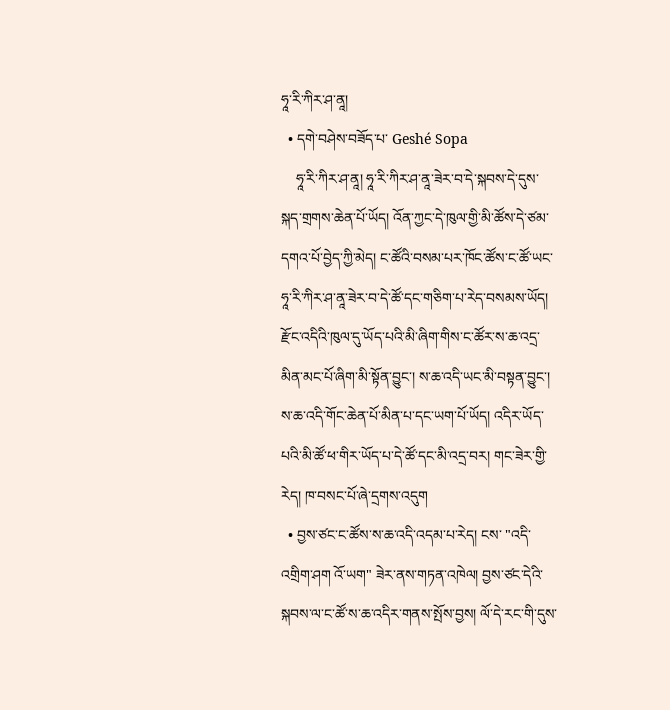ཧཱ་རི་ཀིར་ཤ་ནཱ།
  • དགེ་བཤེས་བཟོད་པ་ Geshé Sopa
    ཧཱ་རི་ཀིར་ཤ་ནཱ། ཧཱ་རི་ཀིར་ཤ་ནཱ་ཟེར་བ་དེ་སྐབས་དེ་དུས་སྐད་གྲགས་ཆེན་པོ་ཡོད། འོན་ཀྱང་དེ་ཁུལ་གྱི་མི་ཚོས་དེ་ཙམ་དགའ་པོ་བྱེད་ཀྱི་མེད། ང་ཚོའི་བསམ་པར་ཁོང་ཚོས་ང་ཚོ་ཡང་ཧཱ་རི་ཀིར་ཤ་ནཱ་ཟེར་བ་དེ་ཚོ་དང་གཅིག་པ་རེད་བསམས་ཡོད། རྫོང་འདིའི་ཁུལ་དུ་ཡོད་པའི་མི་ཞིག་གིས་ང་ཚོར་ས་ཆ་འདྲ་མིན་མང་པོ་ཞིག་མི་སྟོན་བྱུང་། ས་ཆ་འདི་ཡང་མི་བསྟན་བྱུང་། ས་ཆ་འདི་གོང་ཆེན་པོ་མིན་པ་དང་ཡག་པོ་ཡོད། འདིར་ཡོད་པའི་མི་ཚོ་ཕ་གིར་ཡོད་པ་དེ་ཚོ་དང་མི་འདྲ་བར། གང་ཟེར་གྱི་རེད། ཁ་བསང་པོ་ཞེ་དྲགས་འདུག
  • བྱས་ཙང་ང་ཚོས་ས་ཆ་འདི་འདམ་པ་རེད། ངས་ "འདི་འགྲིག་ཤག འོ་ཡག" ཟེར་ནས་གཏན་འཁེལ། བྱས་ཙང་དེའི་སྐབས་ལ་ང་ཚོ་ས་ཆ་འདིར་གནས་སྤོས་བྱས། ལོ་དེ་རང་གི་དུས་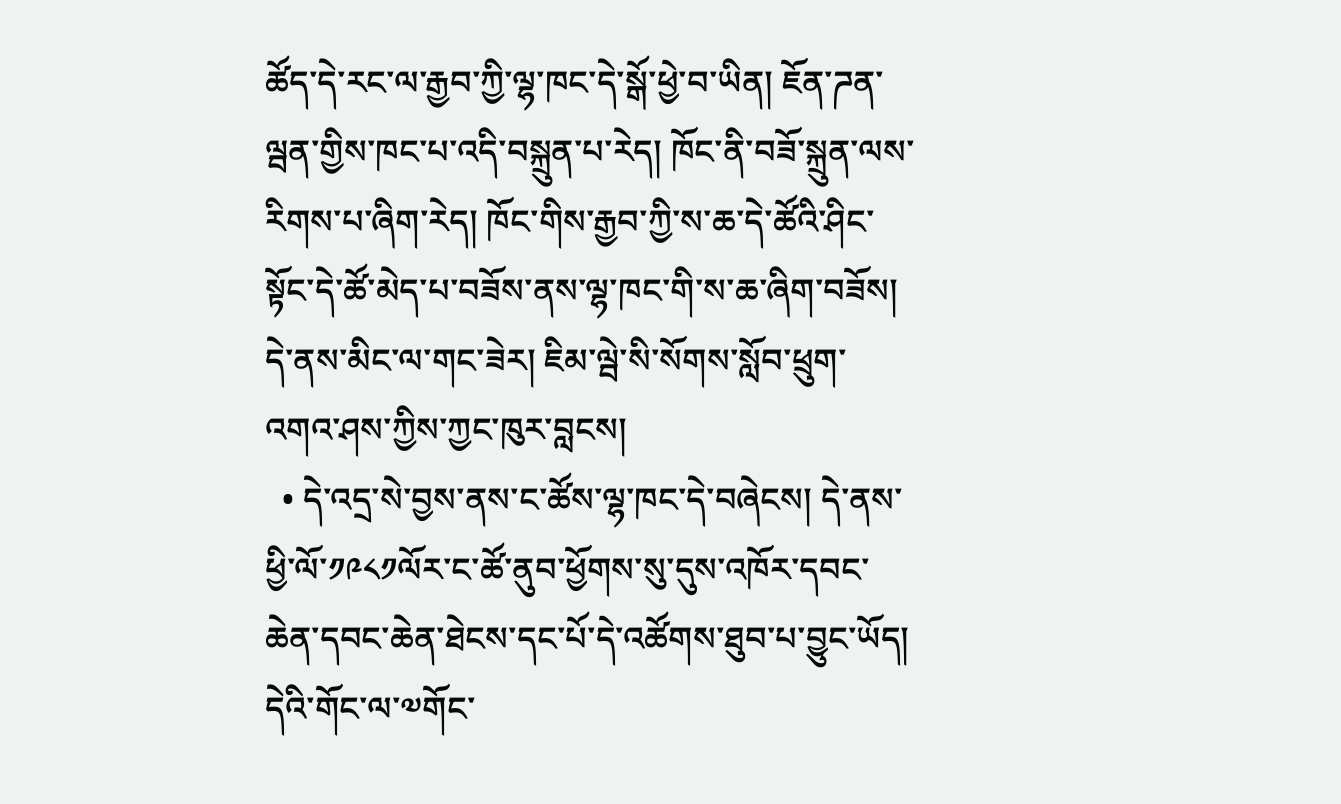ཚོད་དེ་རང་ལ་རྒྱབ་ཀྱི་ལྷ་ཁང་དེ་སྒོ་ཕྱེ་བ་ཡིན། ཇོན་ཌན་ལྦན་གྱིས་ཁང་པ་འདི་བསྐྲུན་པ་རེད། ཁོང་ནི་བཟོ་སྐྲུན་ལས་རིགས་པ་ཞིག་རེད། ཁོང་གིས་རྒྱབ་ཀྱི་ས་ཆ་དེ་ཚོའི་ཤིང་སྟོང་དེ་ཚོ་མེད་པ་བཟོས་ནས་ལྷ་ཁང་གི་ས་ཆ་ཞིག་བཟོས། དེ་ནས་མིང་ལ་གང་ཟེར། ཇིམ་ལྦེ་སི་སོགས་སློབ་ཕྲུག་འགའ་ཤས་ཀྱིས་ཀྱང་ཁུར་བླངས།
  • དེ་འདྲ་སེ་བྱས་ནས་ང་ཚོས་ལྷ་ཁང་དེ་བཞེངས། དེ་ནས་ཕྱི་ལོ་༡༩༨༡ལོར་ང་ཚོ་ནུབ་ཕྱོགས་སུ་དུས་འཁོར་དབང་ཆེན་དབང་ཆེན་ཐེངས་དང་པོ་དེ་འཚོགས་ཐུབ་པ་བྱུང་ཡོད། དེའི་གོང་ལ་༧གོང་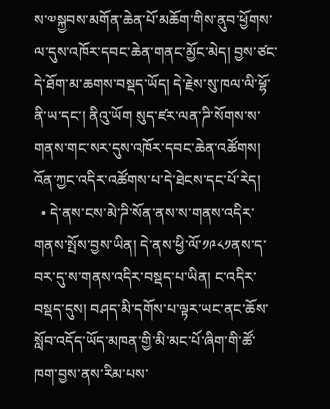ས་༧སྐྱབས་མགོན་ཆེན་པོ་མཆོག་གིས་ནུབ་ཕྱོགས་ལ་དུས་འཁོར་དབང་ཆེན་གནང་མྱོང་མེད། བྱས་ཙང་དེ་ཐོག་མ་ཆགས་བསྡད་ཡོད། དེ་རྗེས་སུ་ཁལ་ལི་ཕྷོ་ནི་ཡ་དང་། ནིའུ་ཡོག སུད་ཛར་ལན་ཌི་སོགས་ས་གནས་གང་སར་དུས་འཁོར་དབང་ཆེན་འཚོགས། འོན་ཀྱང་འདིར་འཚོགས་པ་དེ་ཐེངས་དང་པོ་རེད།
  • དེ་ནས་ངས་མེ་ཌི་སོན་ནས་ས་གནས་འདིར་གནས་སྤོས་བྱས་ཡིན། དེ་ནས་ཕྱི་ལོ་༡༩༨༡ནས་ད་བར་དུ་ས་གནས་འདིར་བསྡད་པ་ཡིན། ང་འདིར་བསྡད་དུས། བཤད་མི་དགོས་པ་ལྟར་ཡང་ནང་ཆོས་སློབ་འདོད་ཡོད་མཁན་གྱི་མི་མང་པོ་ཞིག་གི་ཚོ་ཁག་བྱས་ནས་རིམ་པས་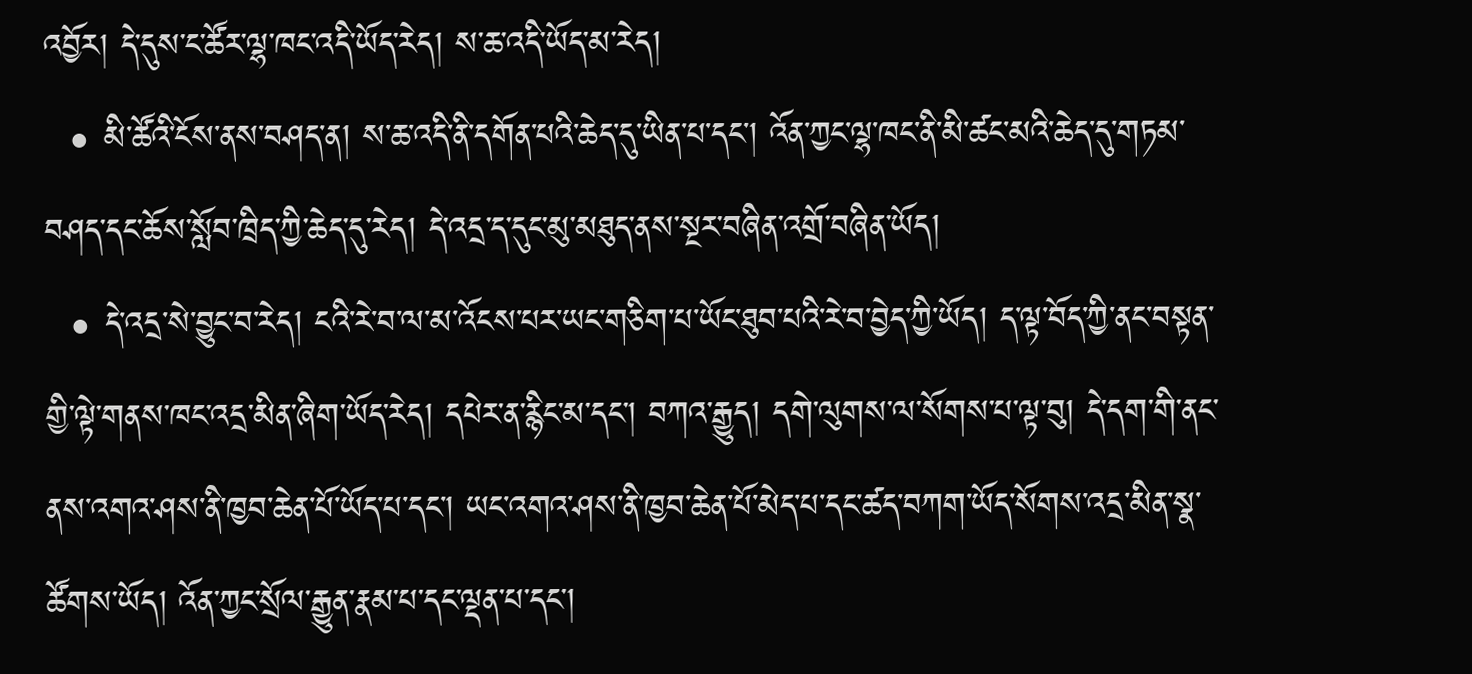འབྱོར། དེ་དུས་ང་ཚོར་ལྷ་ཁང་འདི་ཡོད་རེད། ས་ཆ་འདི་ཡོད་མ་རེད།
  • མི་ཚོའི་ངོས་ནས་བཤད་ན། ས་ཆ་འདི་ནི་དགོན་པའི་ཆེད་དུ་ཡིན་པ་དང་། འོན་ཀྱང་ལྷ་ཁང་ནི་མི་ཚང་མའི་ཆེད་དུ་གཏམ་བཤད་དང་ཆོས་སློབ་ཁྲིད་ཀྱི་ཆེད་དུ་རེད། དེ་འདྲ་ད་དུང་མུ་མཐུད་ནས་སྔར་བཞིན་འགྲོ་བཞིན་ཡོད།
  • དེ་འདྲ་སེ་བྱུང་བ་རེད། ངའི་རེ་བ་ལ་མ་འོངས་པར་ཡང་གཅིག་པ་ཡོང་ཐུབ་པའི་རེ་བ་བྱེད་ཀྱི་ཡོད། ད་ལྟ་བོད་ཀྱི་ནང་བསྟན་གྱི་ལྟེ་གནས་ཁང་འདྲ་མིན་ཞིག་ཡོད་རེད། དཔེར་ན་རྙིང་མ་དང་། བཀའ་རྒྱུད། དགེ་ལུགས་ལ་སོགས་པ་ལྟ་བུ། དེ་དག་གི་ནང་ནས་འགའ་ཤས་ནི་ཁྱབ་ཆེན་པོ་ཡོད་པ་དང་། ཡང་འགའ་ཤས་ནི་ཁྱབ་ཆེན་པོ་མེད་པ་དང་ཚད་བཀག་ཡོད་སོགས་འདྲ་མིན་སྣ་ཚོགས་ཡོད། འོན་ཀྱང་སྲོལ་རྒྱུན་རྣམ་པ་དང་ལྡན་པ་དང་།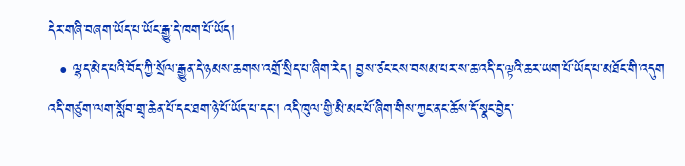དེར་གཞི་བཞག་ཡོད་པ་ཡོང་རྒྱུ་དེ་ཁག་པོ་ཡོད།
  • ལྷད་མེད་པའི་བོད་ཀྱི་སྲོལ་རྒྱུན་དེ་ཉམས་ཆགས་འགྲོ་སྲིད་པ་ཞིག་རེད། བྱས་ཙང་ངས་བསམ་པར་ས་ཆ་འདི་ད་ལྟའི་ཆར་ཡག་པོ་ཡོད་པ་མཐོང་གི་འདུག འདི་གཙུག་ལག་སློབ་གྲྭ་ཆེན་པོ་དང་ཐག་ཉེ་པོ་ཡོད་པ་དང་། འདི་ཁུལ་གྱི་མི་མང་པོ་ཞིག་གིས་ཀྱང་ནང་ཆོས་དོ་སྣང་བྱེད་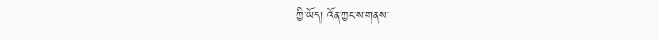ཀྱི་ཡོད། འོན་ཀྱང་ས་གནས་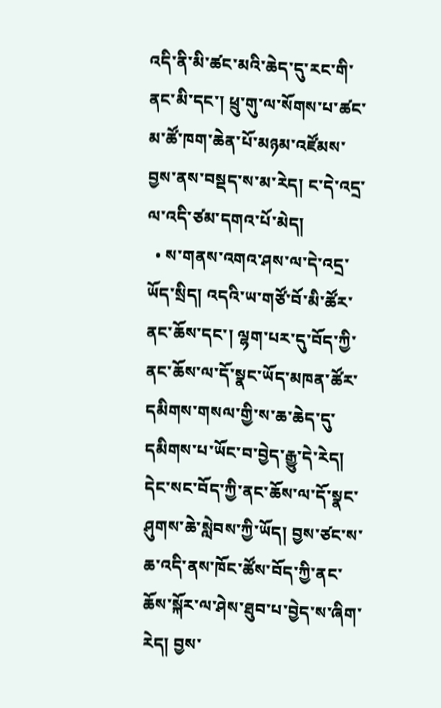འདི་ནི་མི་ཚང་མའི་ཆེད་དུ་རང་གི་ནང་མི་དང་། ཕྲུ་གུ་ལ་སོགས་པ་ཚང་མ་ཚོ་ཁག་ཆེན་པོ་མཉམ་འཛོམས་བྱས་ནས་བསྡད་ས་མ་རེད། ང་དེ་འདྲ་ལ་འདི་ཙམ་དགའ་པོ་མེད།
  • ས་གནས་འགའ་ཤས་ལ་དེ་འདྲ་ཡོད་སྲིད། འདའི་ཡ་གཙོ་བོ་མི་ཚོར་ནང་ཆོས་དང་། ལྷག་པར་དུ་བོད་ཀྱི་ནང་ཆོས་ལ་དོ་སྣང་ཡོད་མཁན་ཚོར་དམིགས་གསལ་གྱི་ས་ཆ་ཆེད་དུ་དམིགས་པ་ཡོང་བ་བྱེད་རྒྱུ་དེ་རེད། དེང་སང་བོད་ཀྱི་ནང་ཆོས་ལ་དོ་སྣང་ཤུགས་ཆེ་སླེབས་ཀྱི་ཡོད། བྱས་ཙང་ས་ཆ་འདི་ནས་ཁོང་ཚོས་བོད་ཀྱི་ནང་ཆོས་སྐོར་ལ་ཤེས་ཐུབ་པ་བྱེད་ས་ཞིག་རེད། བྱས་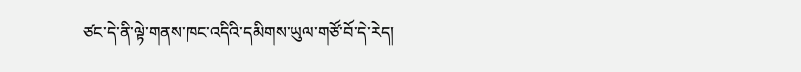ཙང་དེ་ནི་ལྟེ་གནས་ཁང་འདིའི་དམིགས་ཡུལ་གཙོ་བོ་དེ་རེད།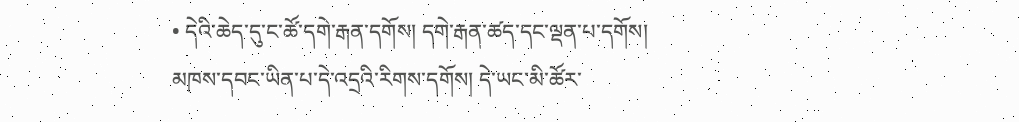• དེའི་ཆེད་དུ་ང་ཚོ་དགེ་རྒན་དགོས། དགེ་རྒན་ཚད་དང་ལྡན་པ་དགོས། མཁས་དབང་ཡིན་པ་དེ་འདྲའི་རིགས་དགོས། དེ་ཡང་མི་ཚོར་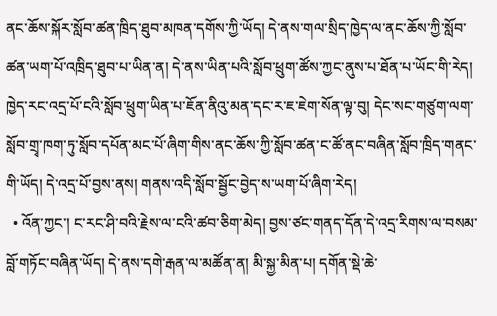ནང་ཆོས་སྐོར་སློབ་ཚན་ཁྲིད་ཐུབ་མཁན་དགོས་ཀྱི་ཡོད། དེ་ནས་གལ་སྲིད་ཁྱེད་ལ་ནང་ཆོས་ཀྱི་སློབ་ཚན་ཡག་པོ་འཁྲིད་ཐུབ་པ་ཡིན་ན། དེ་ནས་ཡིན་པའི་སློབ་ཕྲུག་ཚོས་ཀྱང་ནུས་པ་ཐོན་པ་ཡོང་གི་རེད། ཁྱེད་རང་འདྲ་པོ་ངའི་སློབ་ཕྲུག་ཡིན་པ་ཇོན་ནིའུ་མན་དང་ར་ཇ་ཇེག་སོན་ལྟ་བུ། དེང་སང་གཙུག་ལག་སློབ་གྲྭ་ཁག་ཏུ་སློབ་དཔོན་མང་པོ་ཞིག་གིས་ནང་ཆོས་ཀྱི་སློབ་ཚན་ང་ཚོ་ནང་བཞིན་སློབ་ཁྲིད་གནང་གི་ཡོད། དེ་འདྲ་པོ་བྱས་ནས། གནས་འདི་སློབ་སྦྱོང་བྱེད་ས་ཡག་པོ་ཞིག་རེད།
  • འོན་ཀྱང་། ང་རང་ཤི་བའི་རྗེས་ལ་ངའི་ཚབ་ཅིག་མེད། བྱས་ཙང་གནད་དོན་དེ་འདྲ་རིགས་ལ་བསམ་བློ་གཏོང་བཞིན་ཡོད། དེ་ནས་དགེ་རྒན་ལ་མཚོན་ན། མི་སྐྱ་མིན་པ། དགོན་སྡེ་ཆེ་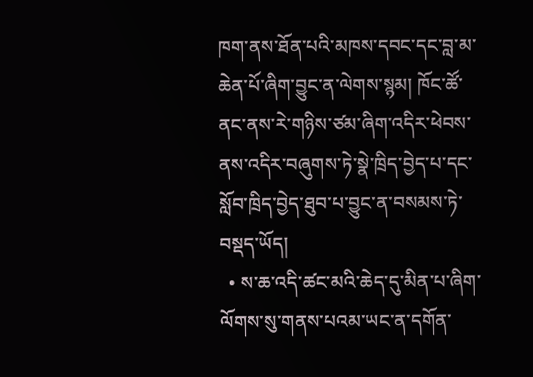ཁག་ནས་ཐོན་པའི་མཁས་དབང་དང་བླ་མ་ཆེན་པོ་ཞིག་བྱུང་ན་ལེགས་སྙམ། ཁོང་ཚོ་ནང་ནས་རེ་གཉིས་ཙམ་ཞིག་འདིར་ཕེབས་ནས་འདིར་བཞུགས་ཏེ་སྣེ་ཁྲིད་བྱེད་པ་དང་སློབ་ཁྲིད་བྱེད་ཐུབ་པ་བྱུང་ན་བསམས་ཏེ་བསྡད་ཡོད།
  • ས་ཆ་འདི་ཚང་མའི་ཆེད་དུ་མིན་པ་ཞིག་ལོགས་སུ་གནས་པའམ་ཡང་ན་དགོན་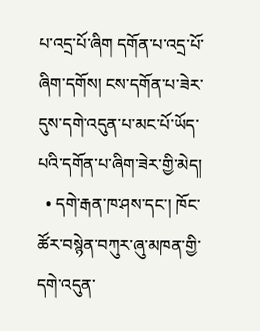པ་འདྲ་པོ་ཞིག དགོན་པ་འདྲ་པོ་ཞིག་དགོས། ངས་དགོན་པ་ཟེར་དུས་དགེ་འདུན་པ་མང་པོ་ཡོད་པའི་དགོན་པ་ཞིག་ཟེར་གྱི་མེད།
  • དགེ་རྒན་ཁ་ཤས་དང་། ཁོང་ཚོར་བསྙེན་བཀུར་ཞུ་མཁན་གྱི་དགེ་འདུན་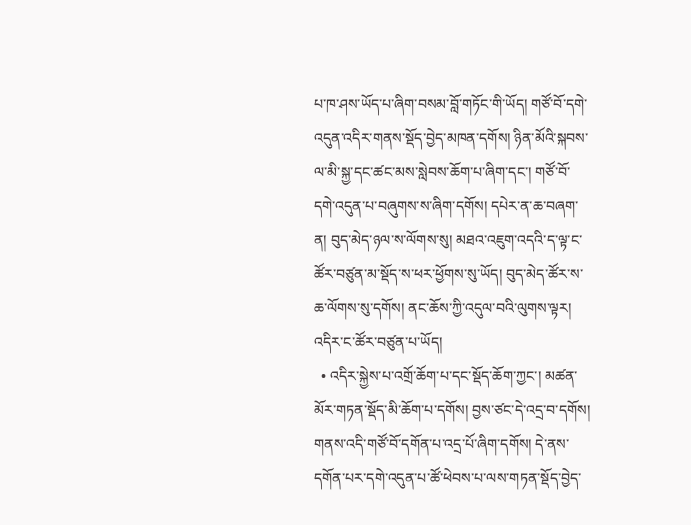པ་ཁ་ཤས་ཡོད་པ་ཞིག་བསམ་བློ་གཏོང་གི་ཡོད། གཙོ་བོ་དགེ་འདུན་འདིར་གནས་སྡོད་བྱེད་མཁན་དགོས། ཉིན་མོའི་སྐབས་ལ་མི་སྐྱ་དང་ཚང་མས་སླེབས་ཆོག་པ་ཞིག་དང་། གཙོ་བོ་དགེ་འདུན་པ་བཞུགས་ས་ཞིག་དགོས། དཔེར་ན་ཆ་བཞག་ན། བུད་མེད་ཉལ་ས་ལོགས་སུ། མཐའ་འཇུག་འདའི་ད་ལྟ་ང་ཚོར་བཙུན་མ་སྡོད་ས་ཕར་ཕྱོགས་སུ་ཡོད། བུད་མེད་ཚོར་ས་ཆ་ལོགས་སུ་དགོས། ནང་ཆོས་ཀྱི་འདུལ་བའི་ལུགས་ལྟར། འདིར་ང་ཚོར་བཙུན་པ་ཡོད།
  • འདིར་སྐྱེས་པ་འགྲོ་ཆོག་པ་དང་སྡོད་ཆོག་ཀྱང་། མཚན་མོར་གཏན་སྡོད་མི་ཆོག་པ་དགོས། བྱས་ཙང་དེ་འདྲ་བ་དགོས། གནས་འདི་གཙོ་བོ་དགོན་པ་འདྲ་པོ་ཞིག་དགོས། དེ་ནས་དགོན་པར་དགེ་འདུན་པ་ཚོ་ཕེབས་པ་ལས་གཏན་སྡོད་བྱེད་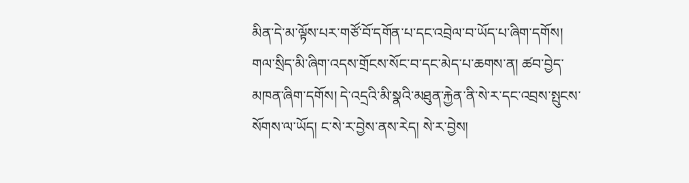མིན་དེ་མ་ལྟོས་པར་གཙོ་བོ་དགོན་པ་དང་འབྲེལ་བ་ཡོད་པ་ཞིག་དགོས། གལ་སྲིད་མི་ཞིག་འདས་གྲོངས་སོང་བ་དང་མེད་པ་ཆགས་ན། ཚབ་བྱེད་མཁན་ཞིག་དགོས། དེ་འདྲའི་མི་སྣའི་མཐུན་རྐྱེན་ནི་སེ་ར་དང་འབྲས་སྤུངས་སོགས་ལ་ཡོད། ང་སེ་ར་བྱེས་ནས་རེད། སེ་ར་བྱེས།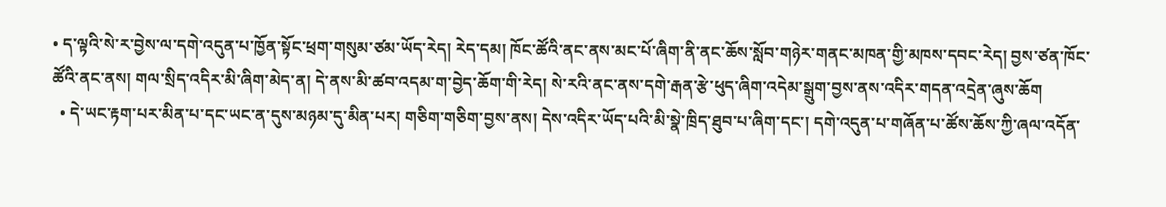• ད་ལྟའི་སེ་ར་བྱེས་ལ་དགེ་འདུན་པ་ཁྱོན་སྟོང་ཕྲག་གསུམ་ཙམ་ཡོད་རེད། རེད་དམ། ཁོང་ཚོའི་ནང་ནས་མང་པོ་ཞིག་ནི་ནང་ཆོས་སློབ་གཉེར་གནང་མཁན་གྱི་མཁས་དབང་རེད། བྱས་ཙན་ཁོང་ཚོའི་ནང་ནས། གལ་སྲིད་འདིར་མི་ཞིག་མེད་ན། དེ་ནས་མི་ཚབ་འདམ་ག་བྱེད་ཆོག་གི་རེད། སེ་རའི་ནང་ནས་དགེ་རྒན་རྩེ་ཕུད་ཞིག་འདེམ་སྒྲུག་བྱས་ནས་འདིར་གདན་འདྲེན་ཞུས་ཆོག
  • དེ་ཡང་རྟག་པར་མིན་པ་དང་ཡང་ན་དུས་མཉམ་དུ་མིན་པར། གཅིག་གཅིག་བྱས་ནས། དེས་འདིར་ཡོད་པའི་མི་སྣེ་ཁྲིད་ཐུབ་པ་ཞིག་དང་། དགེ་འདུན་པ་གཞོན་པ་ཚོས་ཆོས་ཀྱི་ཞལ་འདོན་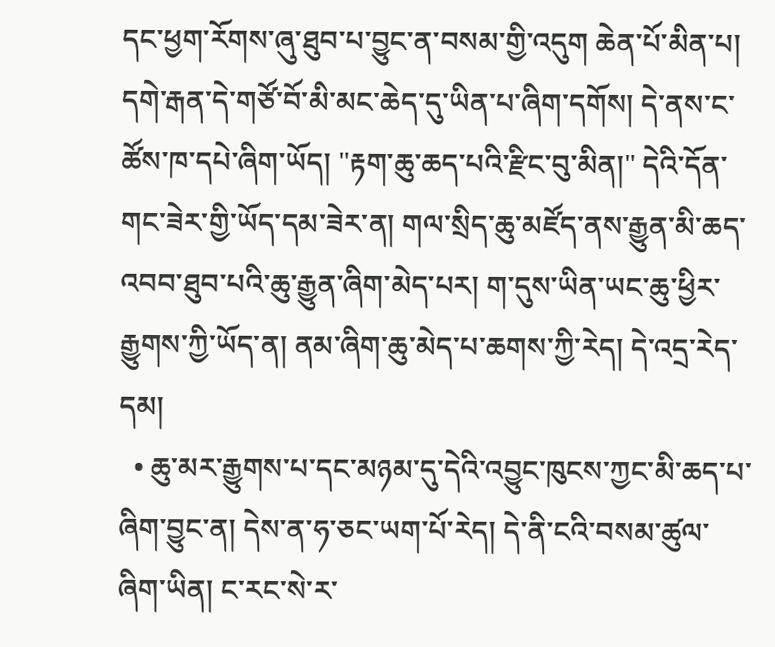དང་ཕྱག་རོགས་ཞུ་ཐུབ་པ་བྱུང་ན་བསམ་གྱི་འདུག ཆེན་པོ་མིན་པ། དགེ་རྒན་དེ་གཙོ་བོ་མི་མང་ཆེད་དུ་ཡིན་པ་ཞིག་དགོས། དེ་ནས་ང་ཚོས་ཁ་དཔེ་ཞིག་ཡོད། "རྟག་ཆུ་ཆད་པའི་རྫིང་བུ་མིན།" དེའི་དོན་གང་ཟེར་གྱི་ཡོད་དམ་ཟེར་ན། གལ་སྲིད་ཆུ་མཛོད་ནས་རྒྱུན་མི་ཆད་འབབ་ཐུབ་པའི་ཆུ་རྒྱུན་ཞིག་མེད་པར། ག་དུས་ཡིན་ཡང་ཆུ་ཕྱིར་རྒྱུགས་ཀྱི་ཡོད་ན། ནམ་ཞིག་ཆུ་མེད་པ་ཆགས་ཀྱི་རེད། དེ་འདྲ་རེད་དམ།
  • ཆུ་མར་རྒྱུགས་པ་དང་མཉམ་དུ་དེའི་འབྱུང་ཁུངས་ཀྱང་མི་ཆད་པ་ཞིག་བྱུང་ན། དེས་ན་ཧ་ཅང་ཡག་པོ་རེད། དེ་ནི་ངའི་བསམ་ཚུལ་ཞིག་ཡིན། ང་རང་སེ་ར་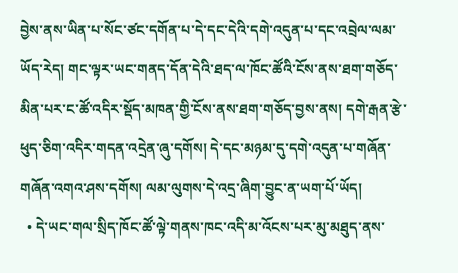བྱེས་ནས་ཡིན་པ་སོང་ཙང་དགོན་པ་དེ་དང་དེའི་དགེ་འདུན་པ་དང་འབྲེལ་ལམ་ཡོད་རེད། གང་ལྟར་ཡང་གནད་དོན་དེའི་ཐད་ལ་ཁོང་ཚོའི་ངོས་ནས་ཐག་གཅོད་མིན་པར་ང་ཚོ་འདིར་སྡོད་མཁན་གྱི་ངོས་ནས་ཐག་གཅོད་བྱས་ནས། དགེ་རྒན་རྩེ་ཕུད་ཅིག་འདིར་གདན་འདྲེན་ཞུ་དགོས། དེ་དང་མཉམ་དུ་དགེ་འདུན་པ་གཞོན་གཞོན་འགའ་ཤས་དགོས། ལམ་ལུགས་དེ་འདྲ་ཞིག་བྱུང་ན་ཡག་པོ་ཡོད།
  • དེ་ཡང་གལ་སྲིད་ཁོང་ཚོ་ལྟེ་གནས་ཁང་འདི་མ་འོངས་པར་མུ་མཐུད་ནས་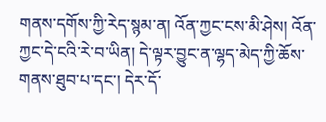གནས་དགོས་ཀྱི་རེད་སྙམ་ན། འོན་ཀྱང་ངས་མི་ཤེས། འོན་ཀྱང་དེ་ངའི་རེ་བ་ཡིན། དེ་ལྟར་བྱུང་ན་ལྷད་མེད་ཀྱི་ཆོས་གནས་ཐུབ་པ་དང་། དེར་དོ་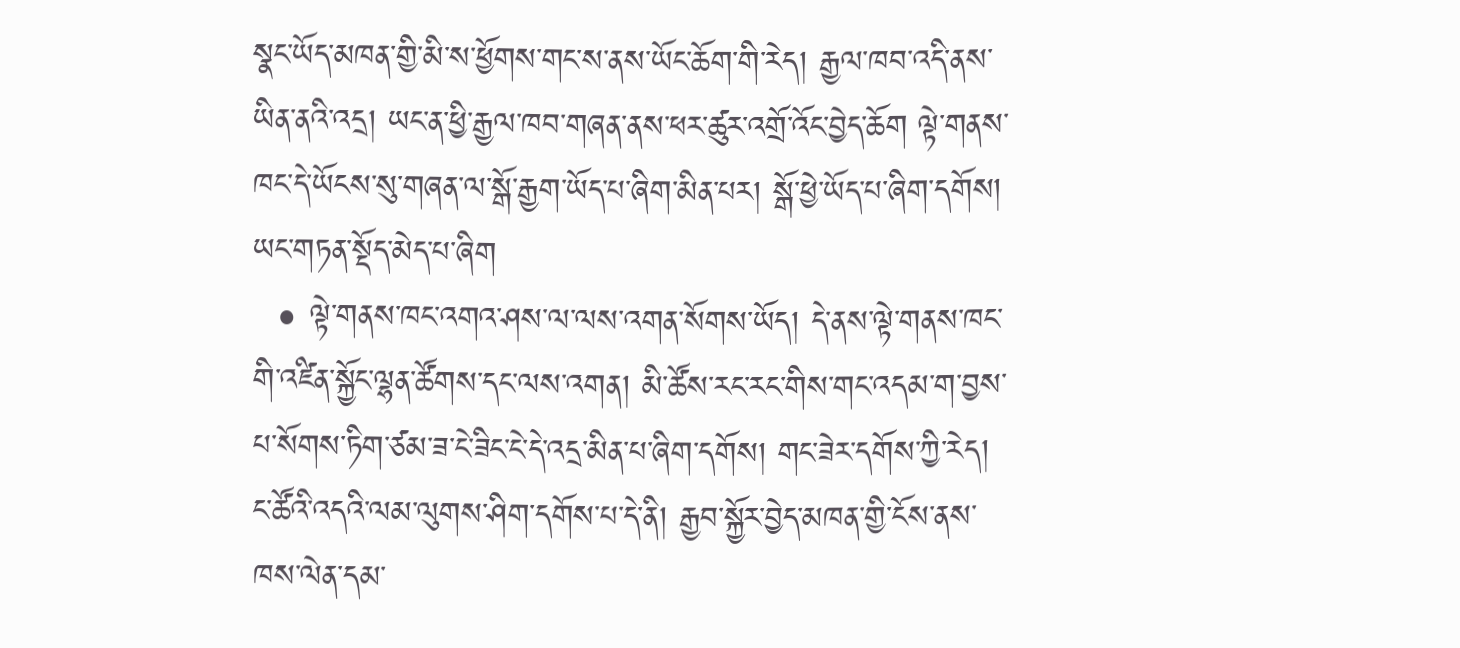སྣང་ཡོད་མཁན་གྱི་མི་ས་ཕྱོགས་གང་ས་ནས་ཡོང་ཆོག་གི་རེད། རྒྱལ་ཁབ་འདི་ནས་ཡིན་ནའི་འདྲ། ཡང་ན་ཕྱི་རྒྱལ་ཁབ་གཞན་ནས་ཕར་ཚུར་འགྲོ་འོང་བྱེད་ཆོག ལྟེ་གནས་ཁང་དེ་ཡོངས་སུ་གཞན་ལ་སྒོ་རྒྱག་ཡོད་པ་ཞིག་མིན་པར། སྒོ་ཕྱེ་ཡོད་པ་ཞིག་དགོས། ཡང་གཏན་སྡོད་མེད་པ་ཞིག
  • ལྟེ་གནས་ཁང་འགའ་ཤས་ལ་ལས་འགན་སོགས་ཡོད། དེ་ནས་ལྟེ་གནས་ཁང་གི་འཛིན་སྐྱོང་ལྷན་ཚོགས་དང་ལས་འགན། མི་ཚོས་རང་རང་གིས་གང་འདམ་ག་བྱས་པ་སོགས་ཏིག་ཙམ་ཟ་ངེ་ཟིང་ངེ་དེ་འདྲ་མིན་པ་ཞིག་དགོས། གང་ཟེར་དགོས་ཀྱི་རེད། ང་ཚོའི་འདའི་ལམ་ལུགས་ཤིག་དགོས་པ་དེ་ནི། རྒྱབ་སྐྱོར་བྱེད་མཁན་གྱི་ངོས་ནས་ཁས་ལེན་དམ་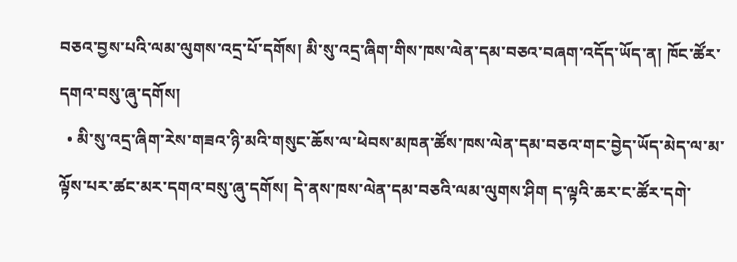བཅའ་བྱས་པའི་ལམ་ལུགས་འདྲ་པོ་དགོས། མི་སུ་འདྲ་ཞིག་གིས་ཁས་ལེན་དམ་བཅའ་བཞག་འདོད་ཡོད་ན། ཁོང་ཚོར་དགའ་བསུ་ཞུ་དགོས།
  • མི་སུ་འདྲ་ཞིག་རེས་གཟའ་ཉི་མའི་གསུང་ཆོས་ལ་ཕེབས་མཁན་ཚོས་ཁས་ལེན་དམ་བཅའ་གང་བྱེད་ཡོད་མེད་ལ་མ་ལྟོས་པར་ཚང་མར་དགའ་བསུ་ཞུ་དགོས། དེ་ནས་ཁས་ལེན་དམ་བཅའི་ལམ་ལུགས་ཤིག ད་ལྟའི་ཆར་ང་ཚོར་དགེ་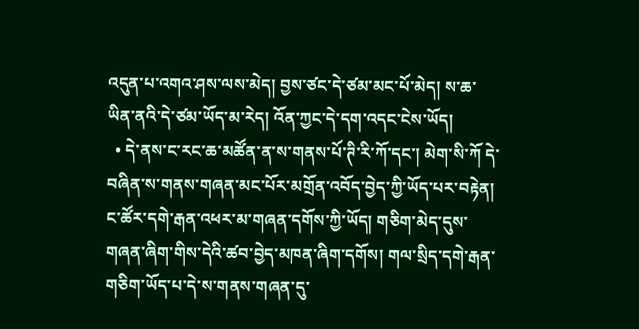འདུན་པ་འགའ་ཤས་ལས་མེད། བྱས་ཙང་དེ་ཙམ་མང་པོ་མེད། ས་ཆ་ཡིན་ནའི་དེ་ཙམ་ཡོད་མ་རེད། འོན་ཀྱང་དེ་དག་འདང་ངེས་ཡོད།
  • དེ་ནས་ང་རང་ཆ་མཚོན་ན་ས་གནས་པོ་ཊི་རི་ཀོ་དང་། མེག་སི་ཀོ དེ་བཞིན་ས་གནས་གཞན་མང་པོར་མགྲོན་འབོད་བྱེད་ཀྱི་ཡོད་པར་བརྟེན། ང་ཚོར་དགེ་རྒན་འཕར་མ་གཞན་དགོས་ཀྱི་ཡོད། གཅིག་མེད་དུས་གཞན་ཞིག་གིས་དེའི་ཚབ་བྱེད་མཁན་ཞིག་དགོས། གལ་སྲིད་དགེ་རྒན་གཅིག་ཡོད་པ་དེ་ས་གནས་གཞན་དུ་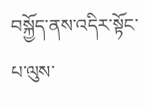བསྐྱོད་ནས་འདིར་སྟོང་པ་ལུས་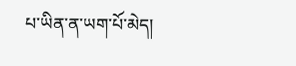པ་ཡིན་ན་ཡག་པོ་མེད།